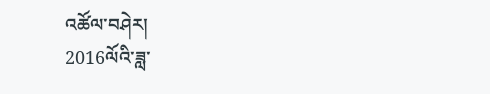འཚོལ་བཤེར།
2016ལོའི་ཟླ་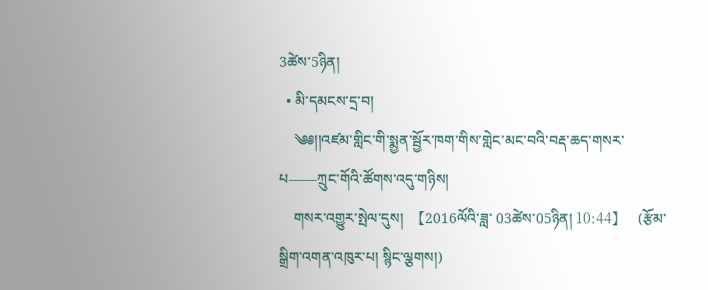3ཚེས་5ཉིན།
  • མི་དམངས་དྲ་བ།
    ༄༅།།འཛམ་གླིང་གི་སྨྱན་སྦྱོར་ཁག་གིས་གླེང་མང་བའི་བརྡ་ཆད་གསར་པ——ཀྲུང་གོའི་ཚོགས་འདུ་གཉིས།
    གསར་འགྱུར་སྤེལ་དུས།  【2016ལོའི་ཟླ་ 03ཚེས་05ཉིན། 10:44】   (རྩོམ་སྒྲིག་འགན་འཁུར་པ། སྙིང་ལྕགས།)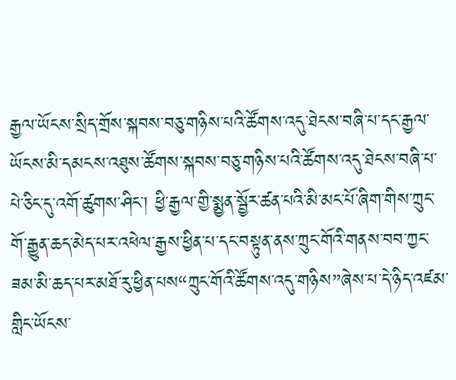རྒྱལ་ཡོངས་སྲིད་གྲོས་སྐབས་བཅུ་གཉིས་པའི་ཚོགས་འདུ་ཐེངས་བཞི་པ་དང་རྒྱལ་ཡོངས་མི་དམངས་འཐུས་ཚོགས་སྐབས་བཅུ་གཉིས་པའི་ཚོགས་འདུ་ཐེངས་བཞི་པ་པེ་ཅིང་དུ་འགོ་ཚུགས་ཤིང་། ཕྱི་རྒྱལ་གྱི་སྨྱན་སྦྱོར་ཚན་པའི་མི་མང་པོ་ཞིག་གིས་ཀྲུང་གོ་རྒྱུན་ཆད་མེད་པར་འཕེལ་རྒྱས་ཕྱིན་པ་དང་བསྟུན་ནས་ཀྲུང་གོའི་གནས་བབ་ཀྱང་ཟམ་མི་ཆད་པར་མཐོ་རུ་ཕྱིན་པས“ཀྲུང་གོའི་ཚོགས་འདུ་གཉིས”ཞེས་པ་དེ་ཉིད་འཛམ་གླིང་ཡོངས་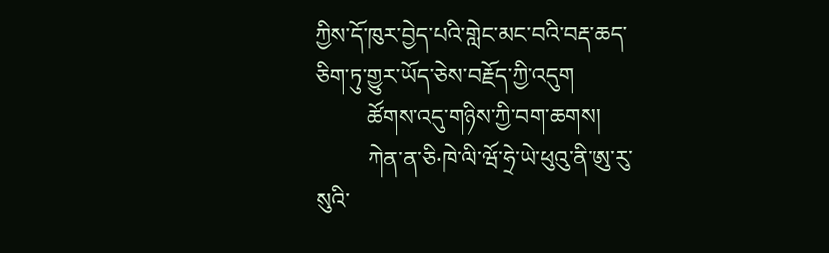ཀྱིས་དོ་ཁུར་བྱེད་པའི་གླེང་མང་བའི་བརྡ་ཆད་ཅིག་ཏུ་གྱུར་ཡོད་ཅེས་བརྗོད་ཀྱི་འདུག
         ཚོགས་འདུ་གཉིས་ཀྱི་བག་ཆགས།
         ཀེན་ན་ཅི·ཁེ་ལི་ཝོ་ཧྲེ་ཡེ་ཕུའུ་ནི་ཨུ་རུ་སུའི་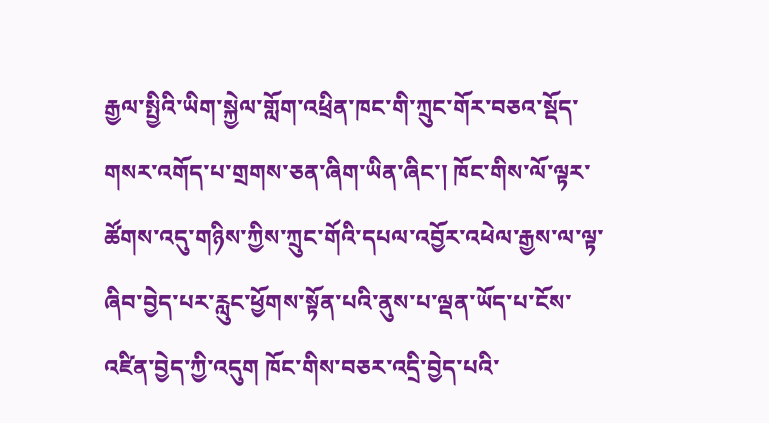རྒྱལ་སྤྱིའི་ཡིག་སྐྱེལ་གློག་འཕྲིན་ཁང་གི་ཀྲུང་གོར་བཅའ་སྡོད་གསར་འགོད་པ་གྲགས་ཅན་ཞིག་ཡིན་ཞིང་། ཁོང་གིས་ལོ་ལྟར་ཚོགས་འདུ་གཉིས་ཀྱིས་ཀྲུང་གོའི་དཔལ་འབྱོར་འཕེལ་རྒྱས་ལ་ལྟ་ཞིབ་བྱེད་པར་རླུང་ཕྱོགས་སྟོན་པའི་ནུས་པ་ལྡན་ཡོད་པ་ངོས་འཛིན་བྱེད་ཀྱི་འདུག ཁོང་གིས་བཅར་འདྲི་བྱེད་པའི་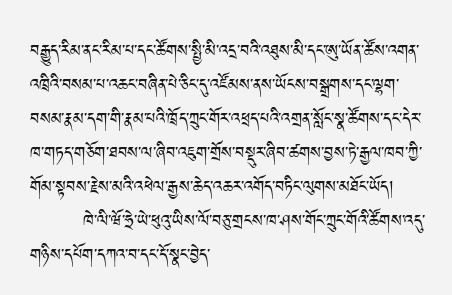བརྒྱུད་རིམ་ནང་རིམ་པ་དང་ཚོགས་སྤྱི་མི་འདྲ་བའི་འཐུས་མི་དང་ཨུ་ཡོན་ཚོས་འགན་འཁྲིའི་བསམ་པ་འཆང་བཞིན་པེ་ཅིང་དུ་འཛོམས་ནས་ཡོངས་བསྒྲགས་དང་ལྷག་བསམ་རྣམ་དག་གི་རྣམ་པའི་ཁྲོད་ཀྲུང་གོར་འཕྲད་པའི་འགྲན་སློང་སྣ་ཚོགས་དང་དེར་ཁ་གཏད་གཅོག་ཐབས་ལ་ཞིབ་འཇུག་གྲོས་བསྡུར་ཞིབ་ཚགས་བྱས་ཏེ་རྒྱལ་ཁབ་ཀྱི་གོམ་སྟབས་རྗེས་མའི་འཕེལ་རྒྱས་ཆེད་འཆར་འགོད་བཏིང་ལུགས་མཐོང་ཡོད།
         ཁེ་ལི་ཝོ་ཧྲེ་ཡེ་ཕུའུ་ཡིས་ལོ་བཅུ་གྲངས་ཁ་ཤས་གོང་ཀྲུང་གོའི་ཚོགས་འདུ་གཉིས་དཔོག་དཀའ་བ་དང་དོ་སྣང་བྱེད་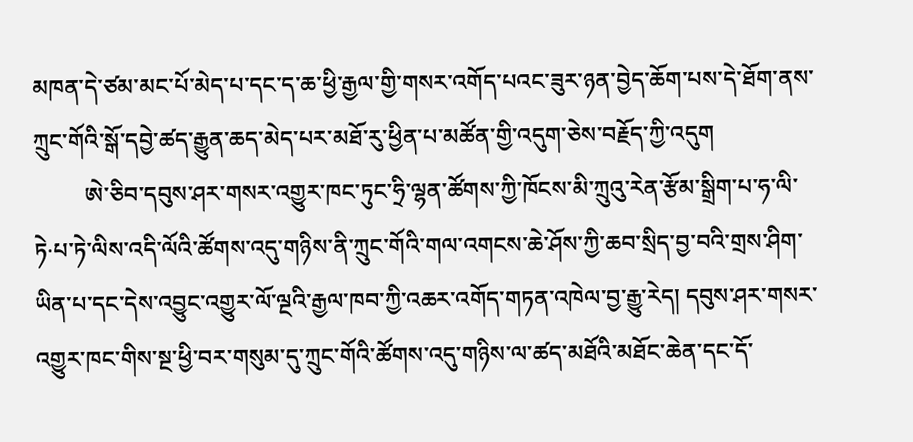མཁན་དེ་ཙམ་མང་པོ་མེད་པ་དང་ད་ཆ་ཕྱི་རྒྱལ་གྱི་གསར་འགོད་པའང་ཟུར་ཉན་བྱེད་ཆོག་པས་དེ་ཐོག་ནས་ཀྲུང་གོའི་སྒོ་དབྱེ་ཚད་རྒྱུན་ཆད་མེད་པར་མཐོ་རུ་ཕྱིན་པ་མཚོན་གྱི་འདུག་ཅེས་བརྗོད་ཀྱི་འདུག
         ཨེ་ཅིབ་དབུས་ཤར་གསར་འགྱུར་ཁང་ཏུང་ཧྲི་ལྷན་ཚོགས་ཀྱི་ཁོངས་མི་ཀྲུའུ་རེན་རྩོམ་སྒྲིག་པ་ཧ་ལི་ཏེ·པ་ཏེ་ལིས་འདི་ལོའི་ཚོགས་འདུ་གཉིས་ནི་ཀྲུང་གོའི་གལ་འགངས་ཆེ་ཤོས་ཀྱི་ཆབ་སྲིད་བྱ་བའི་གྲས་ཤིག་ཡིན་པ་དང་དེས་འབྱུང་འགྱུར་ལོ་ལྔའི་རྒྱལ་ཁབ་ཀྱི་འཆར་འགོད་གཏན་འཁེལ་བྱ་རྒྱུ་རེད། དབུས་ཤར་གསར་འགྱུར་ཁང་གིས་སྔ་ཕྱི་བར་གསུམ་དུ་ཀྲུང་གོའི་ཚོགས་འདུ་གཉིས་ལ་ཚད་མཐོའི་མཐོང་ཆེན་དང་དོ་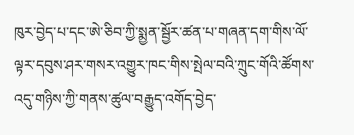ཁུར་བྱེད་པ་དང་ཨེ་ཅིབ་ཀྱི་སྨྱན་སྦྱོར་ཚན་པ་གཞན་དག་གིས་ལོ་ལྟར་དབུས་ཤར་གསར་འགྱུར་ཁང་གིས་སྤེལ་བའི་ཀྲུང་གོའི་ཚོགས་འདུ་གཉིས་ཀྱི་གནས་ཚུལ་བརྒྱུད་འགོད་བྱེད་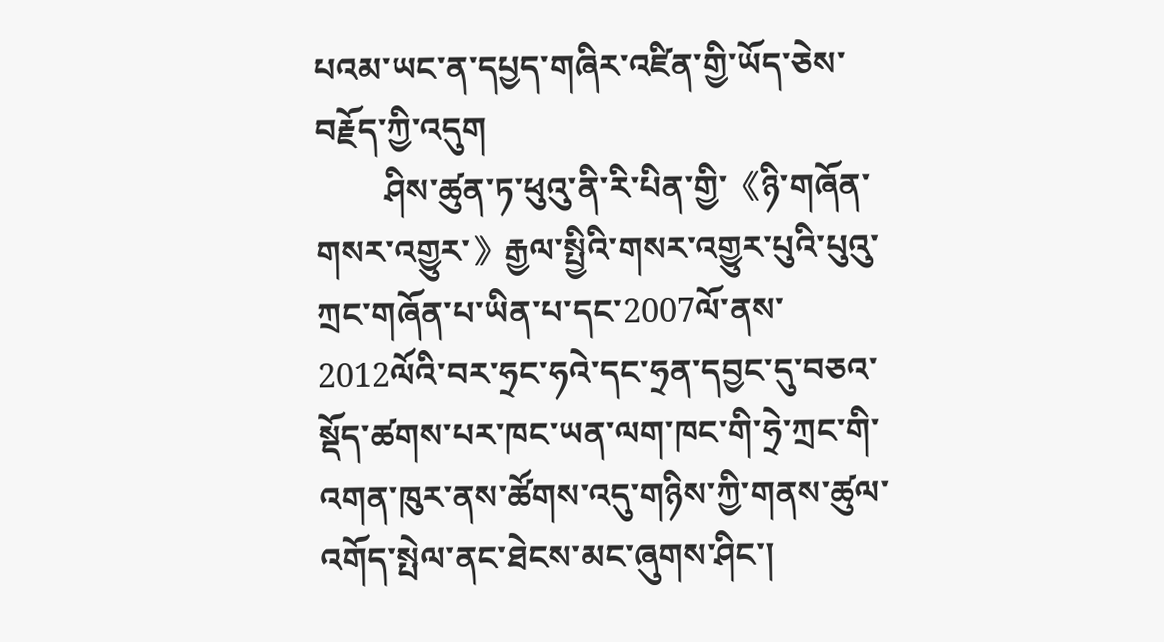པའམ་ཡང་ན་དཔྱད་གཞིར་འཛིན་གྱི་ཡོད་ཅེས་བརྗོད་ཀྱི་འདུག
        ཤིས་ཚུན་ཏ་ཕུའུ་ནི་རི་པིན་གྱི་《ཉི་གཞོན་གསར་འགྱུར་》རྒྱལ་སྤྱིའི་གསར་འགྱུར་པུའི་པུའུ་ཀྲང་གཞོན་པ་ཡིན་པ་དང་2007ལོ་ནས་2012ལོའི་བར་ཧྲང་ཧའེ་དང་ཧྲན་དབྱང་དུ་བཅའ་སྡོད་ཚགས་པར་ཁང་ཡན་ལག་ཁང་གི་ཧྲེ་ཀྲང་གི་འགན་ཁུར་ནས་ཚོགས་འདུ་གཉིས་ཀྱི་གནས་ཚུལ་འགོད་སྤེལ་ནང་ཐེངས་མང་ཞུགས་ཤིང་།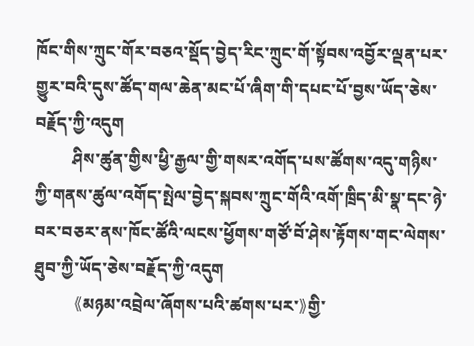ཁོང་གིས་ཀྲུང་གོར་བཅའ་སྡོད་བྱེད་རིང་ཀྲུང་གོ་སྟོབས་འབྱོར་ལྡན་པར་གྱུར་བའི་དུས་ཚོད་གལ་ཆེན་མང་པོ་ཞིག་གི་དཔང་པོ་བྱས་ཡོད་ཅེས་བརྗོད་ཀྱི་འདུག
         ཤིས་ཚུན་གྱིས་ཕྱི་རྒྱལ་གྱི་གསར་འགོད་པས་ཚོགས་འདུ་གཉིས་ཀྱི་གནས་ཚུལ་འགོད་སྤེལ་བྱེད་སྐབས་ཀྲུང་གོའི་འགོ་ཁྲིད་མི་སྣ་དང་ཉེ་བར་བཅར་ནས་ཁོང་ཚོའི་ལངས་ཕྱོགས་གཙོ་བོ་ཤེས་རྟོགས་གང་ལེགས་ཐུབ་ཀྱི་ཡོད་ཅེས་བརྗོད་ཀྱི་འདུག
          《མཉམ་འབྲེལ་ཞོགས་པའི་ཚགས་པར་》གྱི་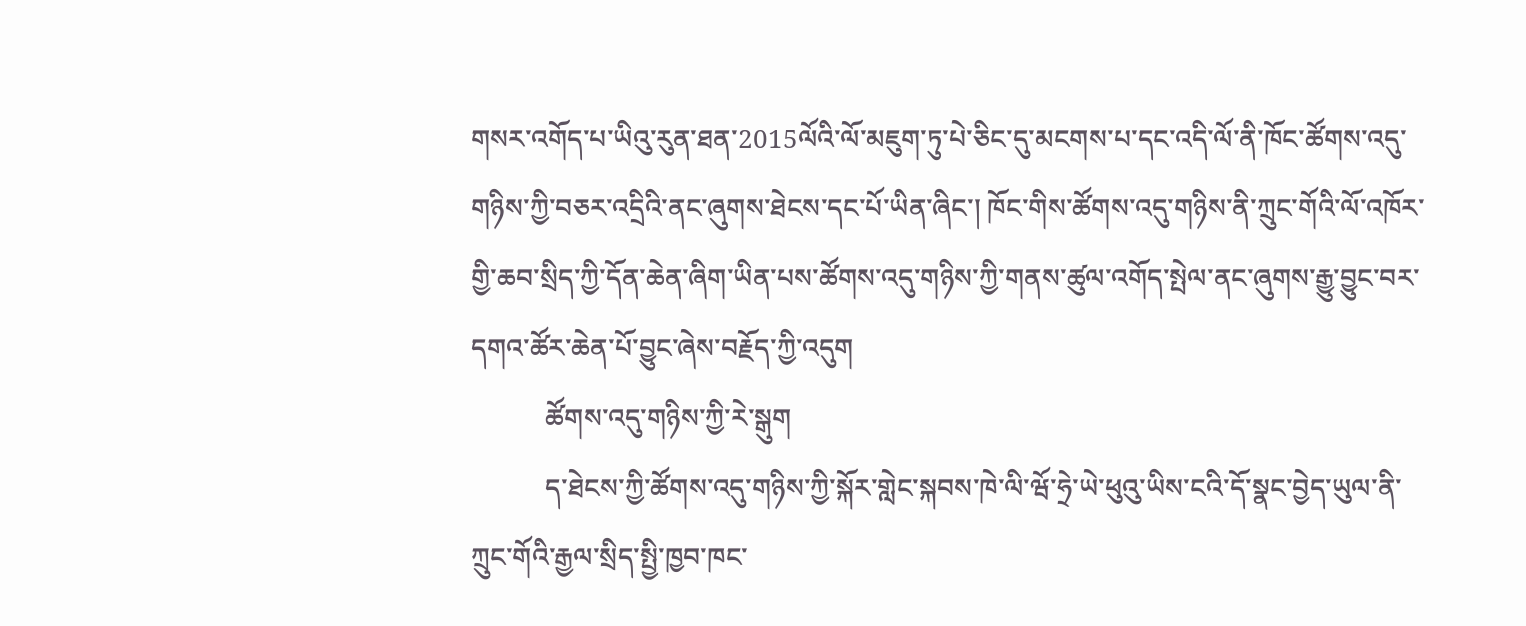གསར་འགོད་པ་ཡིའུ་རུན་ཐན་2015ལོའི་ལོ་མཇུག་ཏུ་པེ་ཅིང་དུ་མངགས་པ་དང་འདི་ལོ་ནི་ཁོང་ཚོགས་འདུ་གཉིས་ཀྱི་བཅར་འདྲིའི་ནང་ཞུགས་ཐེངས་དང་པོ་ཡིན་ཞིང་། ཁོང་གིས་ཚོགས་འདུ་གཉིས་ནི་ཀྲུང་གོའི་ལོ་འཁོར་གྱི་ཆབ་སྲིད་ཀྱི་དོན་ཆེན་ཞིག་ཡིན་པས་ཚོགས་འདུ་གཉིས་ཀྱི་གནས་ཚུལ་འགོད་སྤེལ་ནང་ཞུགས་རྒྱུ་བྱུང་བར་དགའ་ཚོར་ཆེན་པོ་བྱུང་ཞེས་བརྗོད་ཀྱི་འདུག
           ཚོགས་འདུ་གཉིས་ཀྱི་རེ་སྒུག
           ད་ཐེངས་ཀྱི་ཚོགས་འདུ་གཉིས་ཀྱི་སྐོར་གླེང་སྐབས་ཁེ་ལི་ཝོ་ཧྲེ་ཡེ་ཕུའུ་ཡིས་ངའི་དོ་སྣང་བྱེད་ཡུལ་ནི་ཀྲུང་གོའི་རྒྱལ་སྲིད་སྤྱི་ཁྱབ་ཁང་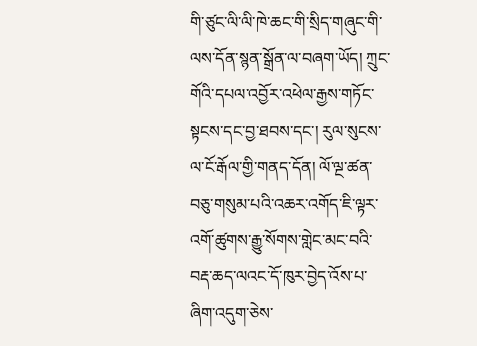གི་ཙུང་ལི་ལི་ཁེ་ཆང་གི་སྲིད་གཞུང་གི་ལས་དོན་སྙན་སྒྲོན་ལ་བཞག་ཡོད། ཀྲུང་གོའི་དཔལ་འབྱོར་འཕེལ་རྒྱས་གཏོང་སྟངས་དང་བྱ་ཐབས་དང་། རུལ་སུངས་ལ་ངོ་རྒོལ་གྱི་གནད་དོན། ལོ་ལྔ་ཚན་བཅུ་གསུམ་པའི་འཆར་འགོད་ཇི་ལྟར་འགོ་ཚུགས་རྒྱུ་སོགས་གླེང་མང་བའི་བརྡ་ཆད་ལའང་དོ་ཁུར་བྱེད་འོས་པ་ཞིག་འདུག་ཅེས་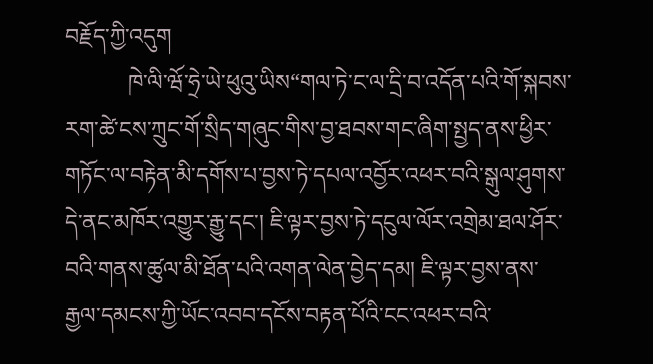བརྗོད་ཀྱི་འདུག
           ཁེ་ལི་ཝོ་ཧྲེ་ཡེ་ཕུའུ་ཡིས“གལ་ཏེ་ང་ལ་དྲི་བ་འདོན་པའི་གོ་སྐབས་རག་ཚེ་ངས་ཀྲུང་གོ་སྲིད་གཞུང་གིས་བྱ་ཐབས་གང་ཞིག་སྤྱད་ནས་ཕྱིར་གཏོང་ལ་བརྟེན་མི་དགོས་པ་བྱས་ཏེ་དཔལ་འབྱོར་འཕར་བའི་སྒུལ་ཤུགས་དེ་ནང་མཁོར་འགྱུར་རྒྱུ་དང་། ཇི་ལྟར་བྱས་ཏེ་དངུལ་ལོར་འགྲེམ་ཐལ་ཤོར་བའི་གནས་ཚུལ་མི་ཐོན་པའི་འགན་ལེན་བྱེད་དམ། ཇི་ལྟར་བྱས་ནས་རྒྱལ་དམངས་ཀྱི་ཡོང་འབབ་དངོས་བརྟན་པོའི་ངང་འཕར་བའི་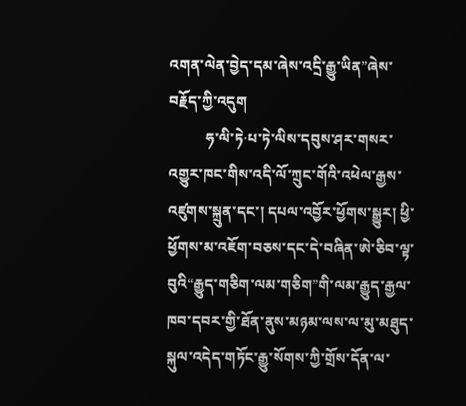འགན་ལེན་བྱེད་དམ་ཞེས་འདྲི་རྒྱུ་ཡིན”ཞེས་བརྗོད་ཀྱི་འདུག
          ཧ་ལི་ཏེ·པ་ཏེ་ལིས་དབུས་ཤར་གསར་འགྱུར་ཁང་གིས་འདི་ལོ་ཀྲུང་གོའི་འཕེལ་རྒྱས་འཛུགས་སྐྲུན་དང་། དཔལ་འབྱོར་ཕྱོགས་སྒྱུར། ཕྱི་ཕྱོགས་མ་འཇོག་བཅས་དང་དེ་བཞིན་ཨེ་ཅིབ་ལྟ་བུའི“རྒྱུད་གཅིག་ལམ་གཅིག”གི་ལམ་རྒྱུད་རྒྱལ་ཁབ་དབར་གྱི་ཐོན་ནུས་མཉམ་ལས་ལ་མུ་མཐུད་སྐུལ་འདེད་གཏོང་རྒྱུ་སོགས་ཀྱི་གྲོས་དོན་ལ་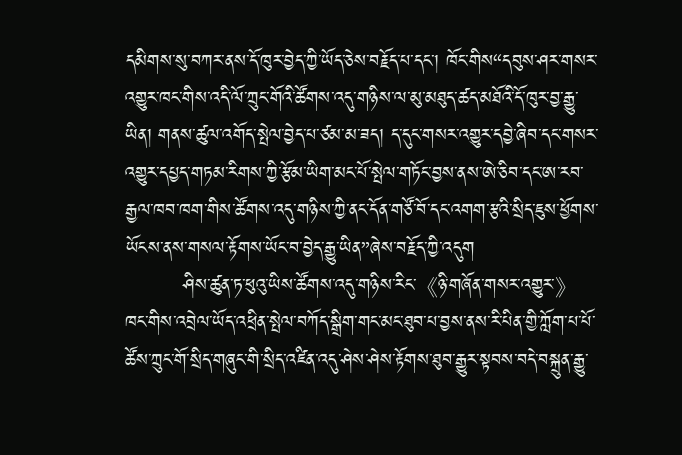དམིགས་སུ་བཀར་ནས་དོ་ཁུར་བྱེད་ཀྱི་ཡོད་ཅེས་བརྗོད་པ་དང་། ཁོང་གིས“དབུས་ཤར་གསར་འགྱུར་ཁང་གིས་འདི་ལོ་ཀྲུང་གོའི་ཚོགས་འདུ་གཉིས་ལ་མུ་མཐུད་ཚད་མཐོའི་དོ་ཁུར་བྱ་རྒྱུ་ཡིན། གནས་ཚུལ་འགོད་སྤེལ་བྱེད་པ་ཙམ་མ་ཟད། ད་དུང་གསར་འགྱུར་དབྱེ་ཞིབ་དང་གསར་འགྱུར་དཔྱད་གཏམ་རིགས་ཀྱི་རྩོམ་ཡིག་མང་པོ་སྤེལ་གཏོང་བྱས་ནས་ཨེ་ཅིབ་དང་ཨ་རབ་རྒྱལ་ཁབ་ཁག་གིས་ཚོགས་འདུ་གཉིས་ཀྱི་ནང་དོན་གཙོ་བོ་དང་འགག་རྩའི་སྲིད་ཇུས་ཕྱོགས་ཡོངས་ནས་གསལ་རྟོགས་ཡོང་བ་བྱེད་རྒྱུ་ཡིན”ཞེས་བརྗོད་ཀྱི་འདུག
         ཤིས་ཚུན་ཏ་ཕུའུ་ཡིས་ཚོགས་འདུ་གཉིས་རིང་《ཉི་གཞོན་གསར་འགྱུར་》ཁང་གིས་འབྲེལ་ཡོད་འཕྲིན་སྤེལ་བཀོད་སྒྲིག་གང་མང་ཐུབ་པ་བྱས་ནས་རི་པིན་གྱི་ཀློག་པ་པོ་ཚོས་ཀྲུང་གོ་སྲིད་གཞུང་གི་སྲིད་འཛིན་འདུ་ཤེས་ཤེས་རྟོགས་ཐུབ་རྒྱུར་སྟབས་བདེ་བསྐྲུན་རྒྱུ་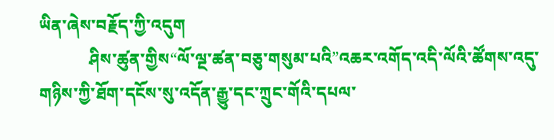ཡིན་ཞེས་བརྗོད་ཀྱི་འདུག
            ཤིས་ཚུན་གྱིས“ལོ་ལྔ་ཚན་བཅུ་གསུམ་པའི”འཆར་འགོད་འདི་ལོའི་ཚོགས་འདུ་གཉིས་ཀྱི་ཐོག་དངོས་སུ་འདོན་རྒྱུ་དང་ཀྲུང་གོའི་དཔལ་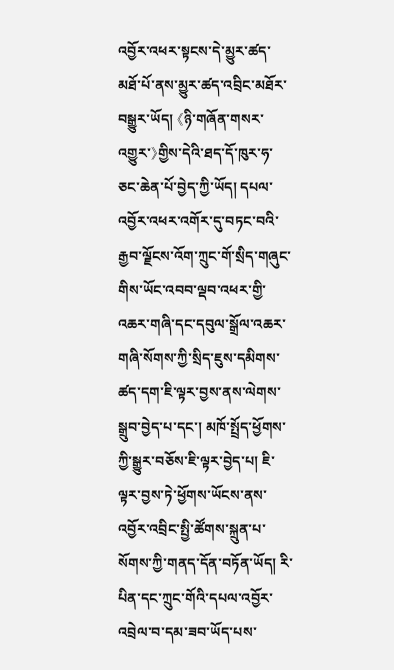འབྱོར་འཕར་སྟངས་དེ་མྱུར་ཚད་མཐོ་པོ་ནས་མྱུར་ཚད་འབྲིང་མཐོར་བསྒྱུར་ཡོད། 《ཉི་གཞོན་གསར་འགྱུར་》གྱིས་དེའི་ཐད་དོ་ཁུར་ཧ་ཅང་ཆེན་པོ་བྱེད་ཀྱི་ཡོད། དཔལ་འབྱོར་འཕར་འགོར་དུ་བཏང་བའི་རྒྱབ་ལྗོངས་འོག་ཀྲུང་གོ་སྲིད་གཞུང་གིས་ཡོང་འབབ་ལྡབ་འཕར་གྱི་འཆར་གཞི་དང་དབུལ་སྒྲོལ་འཆར་གཞི་སོགས་ཀྱི་སྲིད་ཇུས་དམིགས་ཚད་དག་ཇི་ལྟར་བྱས་ནས་ལེགས་སྒྲུབ་བྱེད་པ་དང་། མཁོ་སྤྲོད་ཕྱོགས་ཀྱི་སྒྱུར་བཅོས་ཇི་ལྟར་བྱེད་པ། ཇི་ལྟར་བྱས་ཏེ་ཕྱོགས་ཡོངས་ནས་འབྱོར་འབྲིང་སྤྱི་ཚོགས་སྐྲུན་པ་སོགས་ཀྱི་གནད་དོན་བཏོན་ཡོད། རི་པིན་དང་ཀྲུང་གོའི་དཔལ་འབྱོར་འབྲེལ་བ་དམ་ཟབ་ཡོད་པས་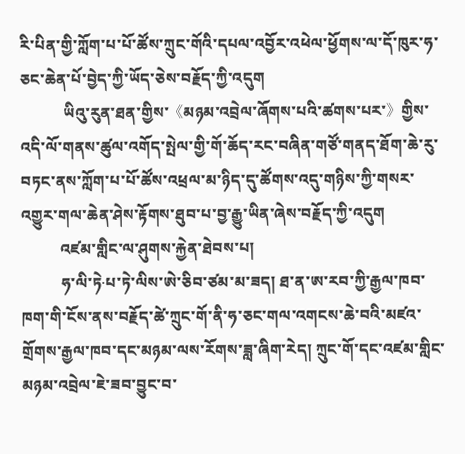རི་པིན་གྱི་ཀློག་པ་པོ་ཚོས་ཀྲུང་གོའི་དཔལ་འབྱོར་འཕེལ་ཕྱོགས་ལ་དོ་ཁུར་ཧ་ཅང་ཆེན་པོ་བྱེད་ཀྱི་ཡོད་ཅེས་བརྗོད་ཀྱི་འདུག
           ཡིའུ་རུན་ཐན་གྱིས་《མཉམ་འབྲེལ་ཞོགས་པའི་ཚགས་པར་》གྱིས་འདི་ལོ་གནས་ཚུལ་འགོད་སྤེལ་གྱི་གོ་ཆོད་རང་བཞིན་གཙོ་གནད་ཐོག་ཆེ་རུ་བཏང་ནས་ཀློག་པ་པོ་ཚོས་འཕྲལ་མ་ཉིད་དུ་ཚོགས་འདུ་གཉིས་ཀྱི་གསར་འགྱུར་གལ་ཆེན་ཤེས་རྟོགས་ཐུབ་པ་བྱ་རྒྱུ་ཡིན་ཞེས་བརྗོད་ཀྱི་འདུག
          འཛམ་གླིང་ལ་ཤུགས་རྐྱེན་ཐེབས་པ།
          ཧ་ལི་ཏེ·པ་ཏེ་ལིས་ཨེ་ཅིབ་ཙམ་མ་ཟད། ཐ་ན་ཨ་རབ་ཀྱི་རྒྱལ་ཁབ་ཁག་གི་ངོས་ནས་བརྗོད་ཚེ་ཀྲུང་གོ་ནི་ཧ་ཅང་གལ་འགངས་ཆེ་བའི་མཛའ་གྲོགས་རྒྱལ་ཁབ་དང་མཉམ་ལས་རོགས་ཟླ་ཞིག་རེད། ཀྲུང་གོ་དང་འཛམ་གླིང་མཉམ་འབྲེལ་ཇེ་ཟབ་བྱུང་བ་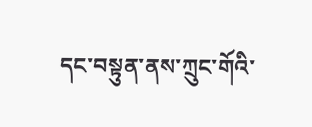དང་བསྟུན་ནས་ཀྲུང་གོའི་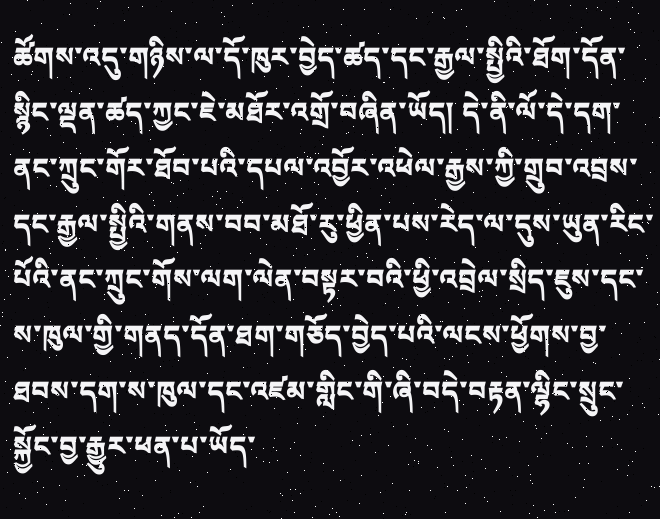ཚོགས་འདུ་གཉིས་ལ་དོ་ཁུར་བྱེད་ཚད་དང་རྒྱལ་སྤྱིའི་ཐོག་དོན་སྙིང་ལྡན་ཚད་ཀྱང་ཇེ་མཐོར་འགྲོ་བཞིན་ཡོད། དེ་ནི་ལོ་དེ་དག་ནང་ཀྲུང་གོར་ཐོབ་པའི་དཔལ་འབྱོར་འཕེལ་རྒྱས་ཀྱི་གྲུབ་འབྲས་དང་རྒྱལ་སྤྱིའི་གནས་བབ་མཐོ་རུ་ཕྱིན་པས་རེད་ལ་དུས་ཡུན་རིང་པོའི་ནང་ཀྲུང་གོས་ལག་ལེན་བསྟར་བའི་ཕྱི་འབྲེལ་སྲིད་ཇུས་དང་ས་ཁུལ་གྱི་གནད་དོན་ཐག་གཅོད་བྱེད་པའི་ལངས་ཕྱོགས་བྱ་ཐབས་དག་ས་ཁུལ་དང་འཛམ་གླིང་གི་ཞི་བདེ་བརྟན་ལྷིང་སྲུང་སྐྱོང་བྱ་རྒྱུར་ཕན་པ་ཡོད་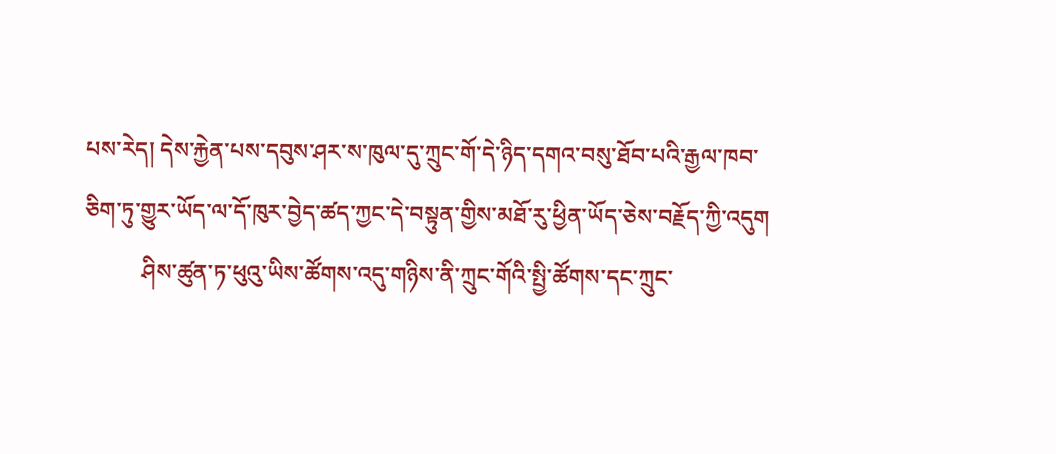པས་རེད། དེས་རྐྱེན་པས་དབུས་ཤར་ས་ཁུལ་དུ་ཀྲུང་གོ་དེ་ཉིད་དགའ་བསུ་ཐོབ་པའི་རྒྱལ་ཁབ་ཅིག་ཏུ་གྱུར་ཡོད་ལ་དོ་ཁུར་བྱེད་ཚད་ཀྱང་དེ་བསྟུན་གྱིས་མཐོ་རུ་ཕྱིན་ཡོད་ཅེས་བརྗོད་ཀྱི་འདུག
          ཤིས་ཚུན་ཏ་ཕུའུ་ཡིས་ཚོགས་འདུ་གཉིས་ནི་ཀྲུང་གོའི་སྤྱི་ཚོགས་དང་ཀྲུང་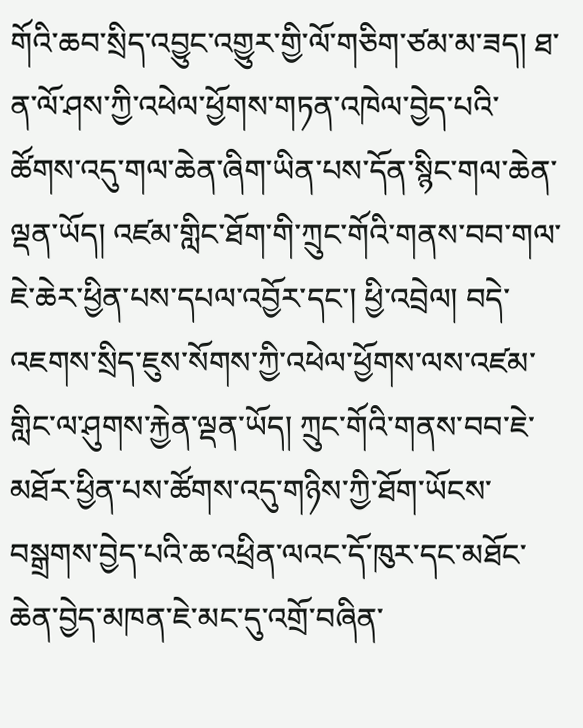གོའི་ཆབ་སྲིད་འབྱུང་འགྱུར་གྱི་ལོ་གཅིག་ཙམ་མ་ཟད། ཐ་ན་ལོ་ཤས་ཀྱི་འཕེལ་ཕྱོགས་གཏན་འཁེལ་བྱེད་པའི་ཚོགས་འདུ་གལ་ཆེན་ཞིག་ཡིན་པས་དོན་སྙིང་གལ་ཆེན་ལྡན་ཡོད། འཛམ་གླིང་ཐོག་གི་ཀྲུང་གོའི་གནས་བབ་གལ་ཇེ་ཆེར་ཕྱིན་པས་དཔལ་འབྱོར་དང་། ཕྱི་འབྲེལ། བདེ་འཇགས་སྲིད་ཇུས་སོགས་ཀྱི་འཕེལ་ཕྱོགས་ལས་འཛམ་གླིང་ལ་ཤུགས་རྐྱེན་ལྡན་ཡོད། ཀྲུང་གོའི་གནས་བབ་ཇེ་མཐོར་ཕྱིན་པས་ཚོགས་འདུ་གཉིས་ཀྱི་ཐོག་ཡོངས་བསྒྲགས་བྱེད་པའི་ཆ་འཕྲིན་ལའང་དོ་ཁུར་དང་མཐོང་ཆེན་བྱེད་མཁན་ཇེ་མང་དུ་འགྲོ་བཞིན་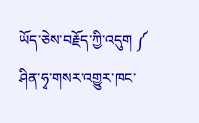ཡོད་ཅེས་བརྗོད་ཀྱི་འདུག ༼ ཤིན་ཧྭ་གསར་འགྱུར་ཁང་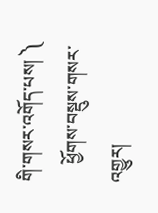གི་གསར་འགོད་པས། ༽
    ཕྱོགས་བསྡུས་གསར་འགྱུར།